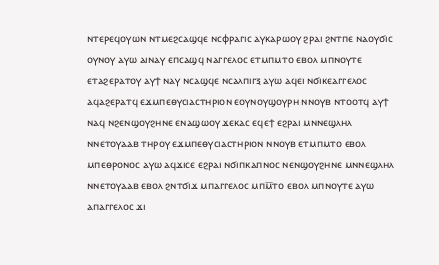ⲛⲧⲉⲣⲉϥⲟⲩⲱⲛ ⲛⲧⲙⲉϩⲥⲁϣϥⲉ ⲛⲥⲫⲣⲁⲅⲓⲥ ⲁⲩⲕⲁⲣⲱⲟⲩ ϩⲣⲁⲓ ϩⲛⲧⲡⲉ ⲛⲁⲟⲩϭⲓⲥ ⲟⲩⲛⲟⲩ ⲁⲩⲱ ⲁⲓⲛⲁⲩ ⲉⲡⲥⲁϣϥ ⲛⲁⲅⲅⲉⲗⲟⲥ ⲉⲧⲙⲡⲙⲧⲟ ⲉⲃⲟⲗ ⲙⲡⲛⲟⲩⲧⲉ ⲉⲧⲁϩⲉⲣⲁⲧⲟⲩ ⲁⲩϯ ⲛⲁⲩ ⲛⲥⲁϣϥⲉ ⲛⲥⲁⲗⲡⲓⲅⲝ ⲁⲩⲱ ⲁϥⲉⲓ ⲛϭⲓⲕⲉⲁⲅⲅⲉⲗⲟⲥ ⲁϥⲁϩⲉⲣⲁⲧϥ ⲉϫⲙⲡⲉⲑⲩⲥⲓⲁⲥⲧⲏⲣⲓⲟⲛ ⲉⲟⲩⲛⲟⲩϣⲟⲩⲣⲏ ⲛⲛⲟⲩⲃ ⲛⲧⲟⲟⲧϥ ⲁⲩϯ ⲛⲁϥ ⲛϩⲉⲛϣⲟⲩϩⲏⲛⲉ ⲉⲛⲁϣⲱⲟⲩ ϫⲉⲕⲁⲥ ⲉϥⲉϯ ⲉϩⲣⲁⲓ ⲙⲛⲛⲉϣⲗⲏⲗ ⲛⲛⲉⲧⲟⲩⲁⲁⲃ ⲧⲏⲣⲟⲩ ⲉϫⲙⲡⲉⲑⲩⲥⲓⲁⲥⲧⲏⲣⲓⲟⲛ ⲛⲛⲟⲩⲃ ⲉⲧⲙⲡⲙⲧⲟ ⲉⲃⲟⲗ ⲙⲡⲉⲑⲣⲟⲛⲟⲥ ⲁⲩⲱ ⲁϥϫⲓⲥⲉ ⲉϩⲣⲁⲓ ⲛϭⲓⲡⲕⲁⲡⲛⲟⲥ ⲛⲉⲛϣⲟⲩϩⲏⲛⲉ ⲙⲛⲛⲉϣⲗⲏⲗ ⲛⲛⲉⲧⲟⲩⲁⲁⲃ ⲉⲃⲟⲗ ϩⲛⲧϭⲓϫ ⲙⲡⲁⲅⲅⲉⲗⲟⲥ ⲙⲡⲙ̅ⲧⲟ ⲉⲃⲟⲗ ⲙⲡⲛⲟⲩⲧⲉ ⲁⲩⲱ ⲁⲡⲁⲅⲅⲉⲗⲟⲥ ϫⲓ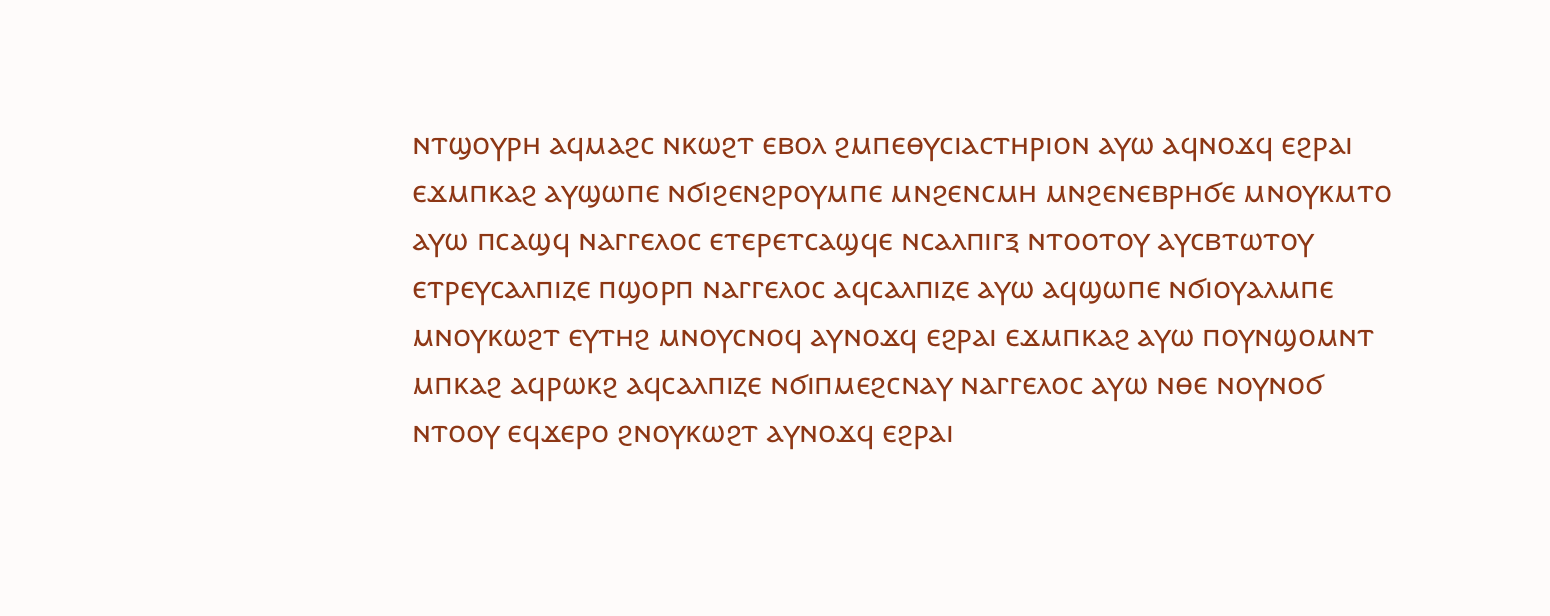ⲛⲧϣⲟⲩⲣⲏ ⲁϥⲙⲁϩⲥ ⲛⲕⲱϩⲧ ⲉⲃⲟⲗ ϩⲙⲡⲉⲑⲩⲥⲓⲁⲥⲧⲏⲣⲓⲟⲛ ⲁⲩⲱ ⲁϥⲛⲟϫϥ ⲉϩⲣⲁⲓ ⲉϫⲙⲡⲕⲁϩ ⲁⲩϣⲱⲡⲉ ⲛϭⲓϩⲉⲛϩⲣⲟⲩⲙⲡⲉ ⲙⲛϩⲉⲛⲥⲙⲏ ⲙⲛϩⲉⲛⲉⲃⲣⲏϭⲉ ⲙⲛⲟⲩⲕⲙⲧⲟ ⲁⲩⲱ ⲡⲥⲁϣϥ ⲛⲁⲅⲅⲉⲗⲟⲥ ⲉⲧⲉⲣⲉⲧⲥⲁϣϥⲉ ⲛⲥⲁⲗⲡⲓⲅⲝ ⲛⲧⲟⲟⲧⲟⲩ ⲁⲩⲥⲃⲧⲱⲧⲟⲩ ⲉⲧⲣⲉⲩⲥⲁⲗⲡⲓⲍⲉ ⲡϣⲟⲣⲡ ⲛⲁⲅⲅⲉⲗⲟⲥ ⲁϥⲥⲁⲗⲡⲓⲍⲉ ⲁⲩⲱ ⲁϥϣⲱⲡⲉ ⲛϭⲓⲟⲩⲁⲗⲙⲡⲉ ⲙⲛⲟⲩⲕⲱϩⲧ ⲉⲩⲧⲏϩ ⲙⲛⲟⲩⲥⲛⲟϥ ⲁⲩⲛⲟϫϥ ⲉϩⲣⲁⲓ ⲉϫⲙⲡⲕⲁϩ ⲁⲩⲱ ⲡⲟⲩⲛϣⲟⲙⲛⲧ ⲙⲡⲕⲁϩ ⲁϥⲣⲱⲕϩ ⲁϥⲥⲁⲗⲡⲓⲍⲉ ⲛϭⲓⲡⲙⲉϩⲥⲛⲁⲩ ⲛⲁⲅⲅⲉⲗⲟⲥ ⲁⲩⲱ ⲛⲑⲉ ⲛⲟⲩⲛⲟϭ ⲛⲧⲟⲟⲩ ⲉϥϫⲉⲣⲟ ϩⲛⲟⲩⲕⲱϩⲧ ⲁⲩⲛⲟϫϥ ⲉϩⲣⲁⲓ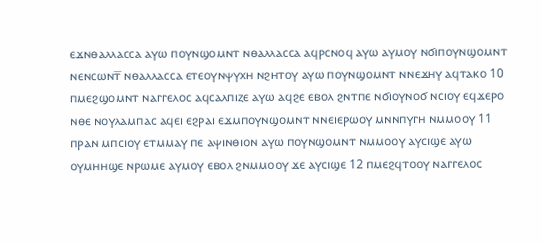ⲉϫⲛⲑⲁⲗⲗⲁⲥⲥⲁ ⲁⲩⲱ ⲡⲟⲩⲛϣⲟⲙⲛⲧ ⲛⲑⲁⲗⲗⲁⲥⲥⲁ ⲁϥⲣⲥⲛⲟϥ ⲁⲩⲱ ⲁⲩⲙⲟⲩ ⲛϭⲓⲡⲟⲩⲛϣⲟⲙⲛⲧ ⲛⲉⲛⲥⲱⲛⲧ̅ ⲛⲑⲁⲗⲗⲁⲥⲥⲁ ⲉⲧⲉⲟⲩⲛⲯⲩⲭⲏ ⲛϩⲏⲧⲟⲩ ⲁⲩⲱ ⲡⲟⲩⲛϣⲟⲙⲛⲧ ⲛⲛⲉϫⲏⲩ ⲁϥⲧⲁⲕⲟ 10 ⲡⲙⲉϩϣⲟⲙⲛⲧ ⲛⲁⲅⲅⲉⲗⲟⲥ ⲁϥⲥⲁⲗⲡⲓⲍⲉ ⲁⲩⲱ ⲁϥϩⲉ ⲉⲃⲟⲗ ϩⲛⲧⲡⲉ ⲛϭⲓⲟⲩⲛⲟϭ ⲛⲥⲓⲟⲩ ⲉϥϫⲉⲣⲟ ⲛⲑⲉ ⲛⲟⲩⲗⲁⲙⲡⲁⲥ ⲁϥⲉⲓ ⲉϩⲣⲁⲓ ⲉϫⲙⲡⲟⲩⲛϣⲟⲙⲛⲧ ⲛⲛⲉⲓⲉⲣⲱⲟⲩ ⲙⲛⲛⲡⲩⲅⲏ ⲛⲙⲙⲟⲟⲩ 11 ⲡⲣⲁⲛ ⲙⲡⲥⲓⲟⲩ ⲉⲧⲙⲙⲁⲩ ⲡⲉ ⲁⲯⲓⲛⲑⲓⲟⲛ ⲁⲩⲱ ⲡⲟⲩⲛϣⲟⲙⲛⲧ ⲛⲙⲙⲟⲟⲩ ⲁⲩⲥⲓϣⲉ ⲁⲩⲱ ⲟⲩⲙⲏⲏϣⲉ ⲛⲣⲱⲙⲉ ⲁⲩⲙⲟⲩ ⲉⲃⲟⲗ ϩⲛⲙⲙⲟⲟⲩ ϫⲉ ⲁⲩⲥⲓϣⲉ 12 ⲡⲙⲉϩϥⲧⲟⲟⲩ ⲛⲁⲅⲅⲉⲗⲟⲥ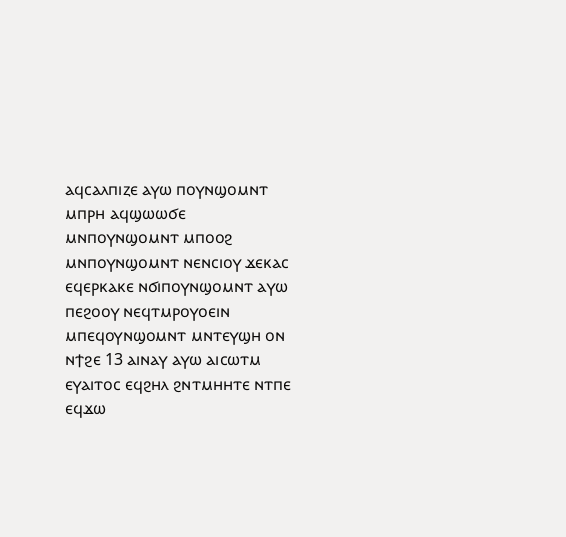ⲁϥⲥⲁⲗⲡⲓⲍⲉ ⲁⲩⲱ ⲡⲟⲩⲛϣⲟⲙⲛⲧ ⲙⲡⲣⲏ ⲁϥϣⲱⲱϭⲉ ⲙⲛⲡⲟⲩⲛϣⲟⲙⲛⲧ ⲙⲡⲟⲟϩ ⲙⲛⲡⲟⲩⲛϣⲟⲙⲛⲧ ⲛⲉⲛⲥⲓⲟⲩ ϫⲉⲕⲁⲥ ⲉϥⲉⲣⲕⲁⲕⲉ ⲛϭⲓⲡⲟⲩⲛϣⲟⲙⲛⲧ ⲁⲩⲱ ⲡⲉϩⲟⲟⲩ ⲛⲉϥⲧⲙⲣⲟⲩⲟⲉⲓⲛ ⲙⲡⲉϥⲟⲩⲛϣⲟⲙⲛⲧ ⲙⲛⲧⲉⲩϣⲏ ⲟⲛ ⲛϯϩⲉ 13 ⲁⲓⲛⲁⲩ ⲁⲩⲱ ⲁⲓⲥⲱⲧⲙ ⲉⲩⲁⲓⲧⲟⲥ ⲉϥϩⲏⲗ ϩⲛⲧⲙⲏⲏⲧⲉ ⲛⲧⲡⲉ ⲉϥϫⲱ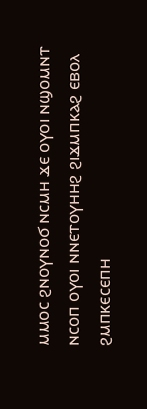ⲙⲙⲟⲥ ϩⲛⲟⲩⲛⲟϭ ⲛⲥⲙⲏ ϫⲉ ⲟⲩⲟⲓ ⲛϣⲟⲙⲛⲧ ⲛⲥⲟⲡ ⲟⲩⲟⲓ ⲛⲛⲉⲧⲟⲩⲏⲏϩ ϩⲓϫⲙⲡⲕⲁϩ ⲉⲃⲟⲗ ϩⲙⲡⲕⲉⲥⲉⲡⲏ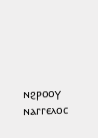ⲛϩⲣⲟⲟⲩ ⲛⲁⲅⲅⲉⲗⲟⲥ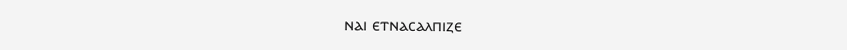ⲛⲁⲓ ⲉⲧⲛⲁⲥⲁⲗⲡⲓⲍⲉ